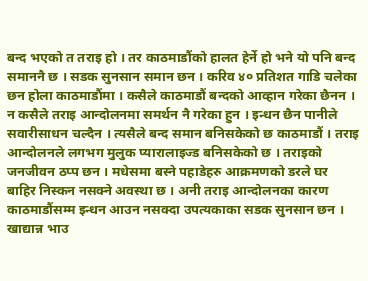बन्द भएको त तराइ हो । तर काठमाडौंको हालत हेर्ने हो भने यो पनि बन्द समाननै छ । सडक सुनसान समान छन । करिव ४० प्रतिशत गाडि चलेका छन होला काठमाडौंमा । कसैले काठमाडौं बन्दको आव्हान गरेका छैनन । न कसैले तराइ आन्दोलनमा समर्थन नै गरेका हुन । इन्धन छैन पानीले सवारीसाधन चल्दैन । त्यसैले बन्द समान बनिसकेको छ काठमाडौं । तराइ आन्दोलनले लगभग मुलुक प्यारालाइज्ड बनिसकेको छ । तराइको जनजीवन ठप्प छन । मधेसमा बस्ने पहाडेहरु आक्रमणको डरले घर बाहिर निस्कन नसक्ने अवस्था छ । अनी तराइ आन्दोलनका कारण काठमाडौंसम्म इन्धन आउन नसक्दा उपत्यकाका सडक सुनसान छन । खाद्यान्न भाउ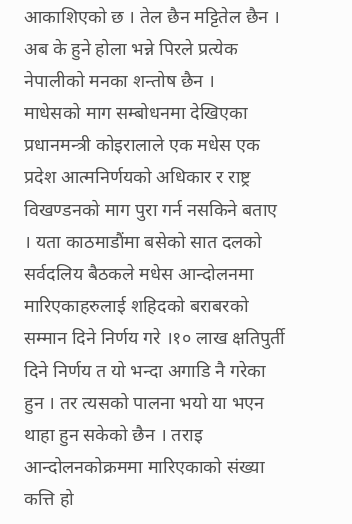आकाशिएको छ । तेल छैन मट्टितेल छैन । अब के हुने होला भन्ने पिरले प्रत्येक नेपालीको मनका शन्तोष छैन ।
माधेसको माग सम्बोधनमा देखिएका प्रधानमन्त्री कोइरालाले एक मधेस एक प्रदेश आत्मनिर्णयको अधिकार र राष्ट्र विखण्डनको माग पुरा गर्न नसकिने बताए । यता काठमाडौंमा बसेको सात दलको सर्वदलिय बैठकले मधेस आन्दोलनमा मारिएकाहरुलाई शहिदको बराबरको सम्मान दिने निर्णय गरे ।१० लाख क्षतिपुर्ती दिने निर्णय त यो भन्दा अगाडि नै गरेका हुन । तर त्यसको पालना भयो या भएन थाहा हुन सकेको छैन । तराइ आन्दोलनकोक्रममा मारिएकाको संख्या कत्ति हो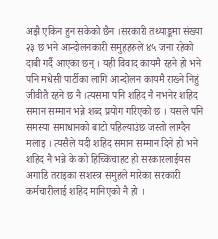अझै एकिन हुन सकेको छैन ।सरकारी तथ्याङ्कमा संख्या २३ छ भने आन्दोलनकारी समुहहरुले ४५ जना रहेको दाबी गर्दै आएका छन् । यही विवाद कायमै रहने हो भने पनि मधेसी पार्टीका लागि आन्दोलन कायमै राख्ने निहुं जीवीतै रहने छ नै ।त्यसमा पनि शहिद नै नभनेर शहिद समान सम्मान भन्ने शब्द प्रयोग गरिएको छ । यसले पनि समस्या समाधानको बाटो पहिल्याउंछ जस्तो लाग्दैन मलाइ । त्यसैले यदी शहिद समान सम्मान दिने हो भने शहिद नै भन्ने के को हिच्किचाहट हो सरकारलाईयस अगाडि तराइका सशस्त्र समुहले मारेका सरकारी कर्मचारीलाई शहिद मानिएको नै हो ।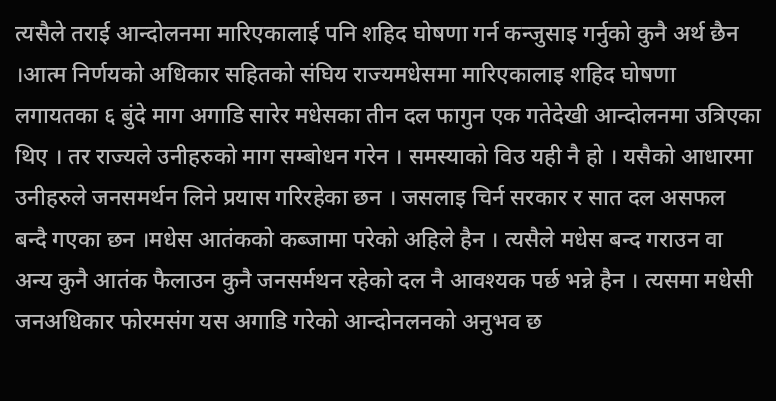त्यसैले तराई आन्दोलनमा मारिएकालाई पनि शहिद घोषणा गर्न कन्जुसाइ गर्नुको कुनै अर्थ छैन ।आत्म निर्णयको अधिकार सहितको संघिय राज्यमधेसमा मारिएकालाइ शहिद घोषणा लगायतका ६ बुंदे माग अगाडि सारेर मधेसका तीन दल फागुन एक गतेदेखी आन्दोलनमा उत्रिएका थिए । तर राज्यले उनीहरुको माग सम्बोधन गरेन । समस्याको विउ यही नै हो । यसैको आधारमा उनीहरुले जनसमर्थन लिने प्रयास गरिरहेका छन । जसलाइ चिर्न सरकार र सात दल असफल बन्दै गएका छन ।मधेस आतंकको कब्जामा परेको अहिले हैन । त्यसैले मधेस बन्द गराउन वा अन्य कुनै आतंक फैलाउन कुनै जनसर्मथन रहेको दल नै आवश्यक पर्छ भन्ने हैन । त्यसमा मधेसी जनअधिकार फोरमसंग यस अगाडि गरेको आन्दोनलनको अनुभव छ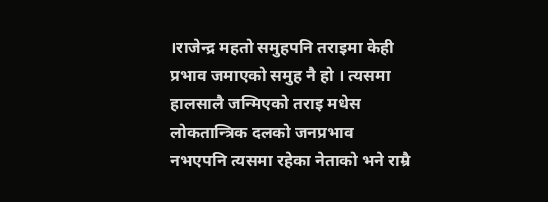।राजेन्द्र महतो समुहपनि तराइमा केही प्रभाव जमाएको समुह नै हो । त्यसमा हालसालै जन्मिएको तराइ मधेस लोकतान्त्रिक दलको जनप्रभाव नभएपनि त्यसमा रहेका नेताको भने राम्रै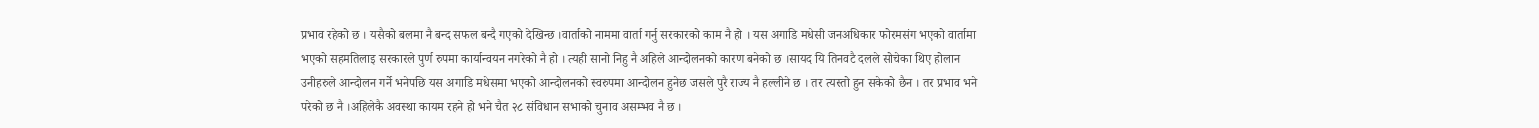प्रभाव रहेको छ । यसैको बलमा नै बन्द सफल बन्दै गएको देखिन्छ ।वार्ताको नाममा वार्ता गर्नु सरकारको काम नै हो । यस अगाडि मधेसी जनअधिकार फोरमसंग भएको वार्तामा भएको सहमतिलाइ सरकारले पुर्ण रुपमा कार्यान्वयन नगरेको नै हो । त्यही सानो निहु नै अहिले आन्दोलनको कारण बनेको छ ।सायद यि तिनवटै दलले सोचेका थिए होलान उनीहरुले आन्दोलन गर्ने भनेपछि यस अगाडि मधेसमा भएको आन्दोलनको स्वरुपमा आन्दोलन हुनेछ जसले पुरै राज्य नै हल्लीने छ । तर त्यस्तो हुन सकेको छैन । तर प्रभाव भने परेको छ नै ।अहिलेकै अवस्था कायम रहने हो भने चैत २८ संविधान सभाको चुनाव असम्भव नै छ ।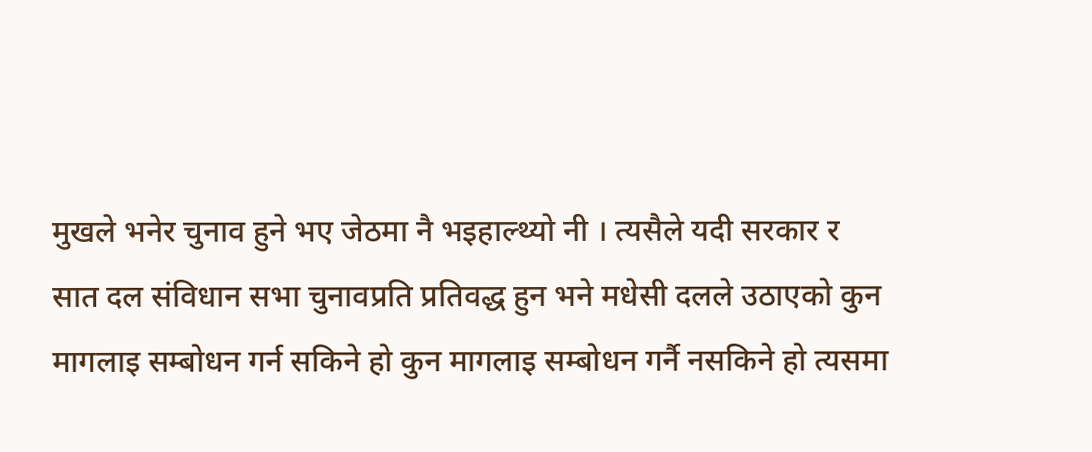मुखले भनेर चुनाव हुने भए जेठमा नै भइहाल्थ्यो नी । त्यसैले यदी सरकार र सात दल संविधान सभा चुनावप्रति प्रतिवद्ध हुन भने मधेसी दलले उठाएको कुन मागलाइ सम्बोधन गर्न सकिने हो कुन मागलाइ सम्बोधन गर्नै नसकिने हो त्यसमा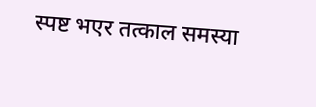स्पष्ट भएर तत्काल समस्या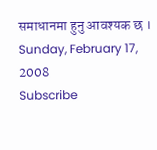समाधानमा हुनु आवश्यक छ ।
Sunday, February 17, 2008
Subscribe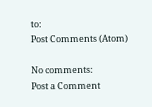to:
Post Comments (Atom)

No comments:
Post a Comment